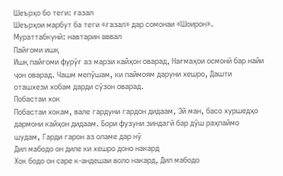Шеърҳо бо теги: ғазал
Шеърҳои марбут ба теги «ғазал» дар сомонаи «Шоирон».
Мураттабкунӣ: навтарин аввал
Пайғоми ишқ
Ишқ пайғоми фурӯғ аз марзи кайҳон оварад, Нағмаҳои осмонӣ бар найи ҷон оварад. Чашм мепӯшам, ки паймоям даруни хешро, Дашти оташхези хобам дарди сӯзон оварад.
Побастаи хок
Побастаи хокам, вале гардуни гардон дидаам, Эй ман, басо хуршедҳо дармони кайҳон дидаам. Бори фузуни зиндагӣ бар дӯш раҳпаймо шудам, Гарди гарон аз оламе дар нӯ
Дил мабодо он диле ки хешро доно накард
Хок бодо он саре к-андешаи воло накард, Дил мабодо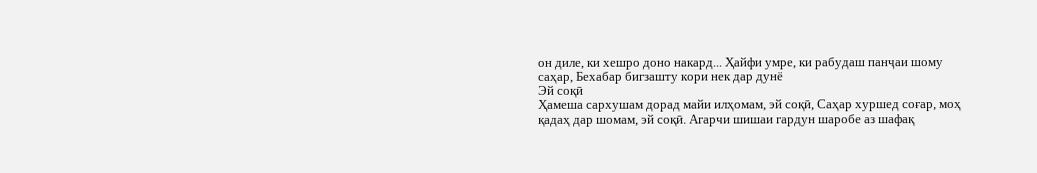он диле, ки хешро доно накард... Ҳайфи умре, ки рабудаш панҷаи шому саҳар, Бехабар бигзашту кори нек дар дунё
Эй соқӣ
Ҳамеша сархушам дорад майи илҳомам, эй соқӣ, Саҳар хуршед соғар, моҳ қадаҳ дар шомам, эй соқӣ. Агарчи шишаи гардун шаробе аз шафақ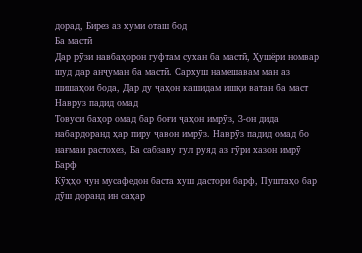дорад, Бирез аз хуми оташ бод
Ба мастӣ
Дар рӯзи навбаҳорон гуфтам сухан ба мастӣ, Ҳушёри номвар шуд дар анҷуман ба мастӣ. Сархуш намешавам ман аз шишаҳои бода, Дар ду ҷаҳон кашидам ишқи ватан ба маст
Навруз падид омад
Товуси баҳор омад бар боғи ҷаҳон имрӯз, З-он дида набардоранд ҳар пиру ҷавон имрӯз. Наврӯз падид омад бо нағмаи растохез, Ба сабзаву гул руяд аз гӯри хазон имрӯ
Барф
Кӯҳҳо чун мусафедон баста хуш дастори барф, Пуштаҳо бар дӯш доранд ин саҳар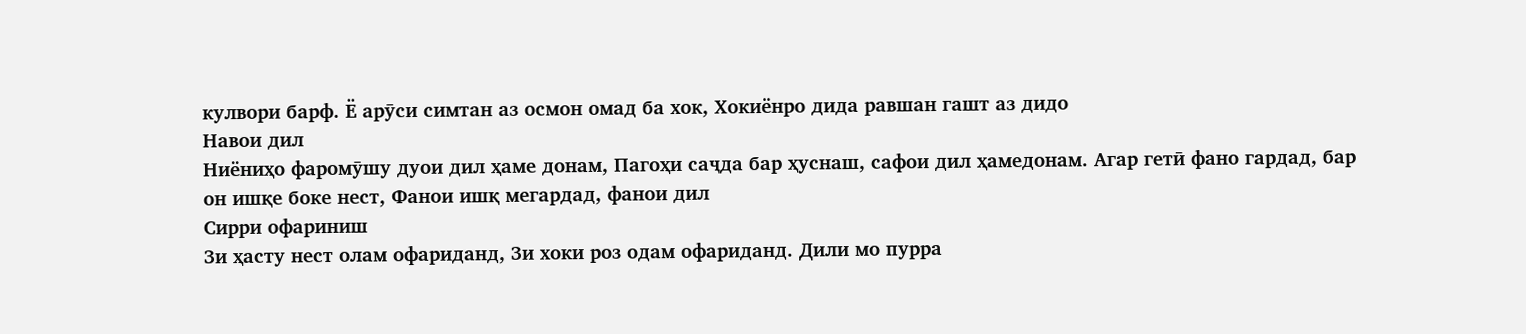кулвори барф. Ё арӯси симтан аз осмон омад ба хок, Хокиёнро дида равшан гашт аз дидо
Навои дил
Ниёниҳо фаромӯшу дуои дил ҳаме донам, Пагоҳи саҷда бар ҳуснаш, сафои дил ҳамедонам. Агар гетӣ фано гардад, бар он ишқе боке нест, Фанои ишқ мегардад, фанои дил
Сирри офариниш
Зи ҳасту нест олам офариданд, Зи хоки роз одам офариданд. Дили мо пурра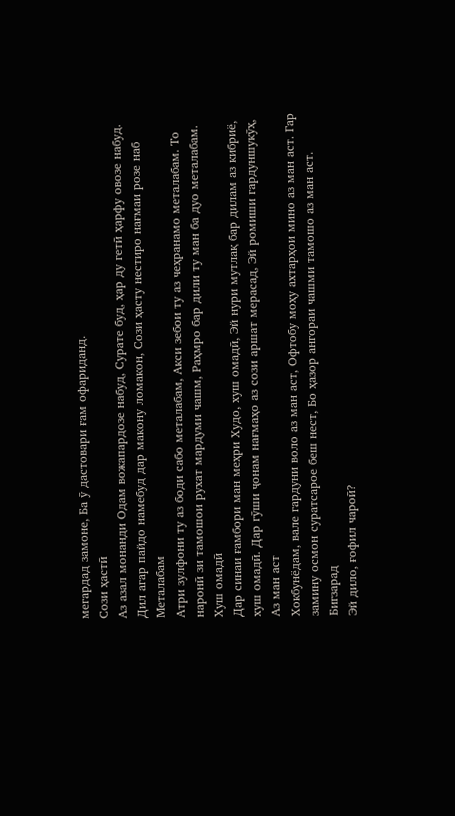мегардад замоне, Ба ӯ дастовари ғам офариданд.
Сози ҳастӣ
Аз азал монанди Одам вожапардозе набуд, Сурате буд, ҳар ду гетӣ ҳарфу овозе набуд. Дил агар пайдо намебуд дар макону ломакон, Сози ҳасту нестиро нағмаи розе наб
Металабам
Атри зулфони ту аз боди сабо металабам, Акси зебои ту аз чеҳранамо металабам. То наронӣ зи тамошои рухат мардуми чашм, Раҳмро бар дили ту ман ба дуо металабам.
Хуш омадӣ
Дар синаи ғамбори ман меҳри Худо, хуш омадӣ, Эй нури мутлақ бар дилам аз кибриё, хуш омадӣ. Дар гӯши ҷонам нағмаҳо аз сози аршат мерасад, Эй ромиши гардуншукӯҳ,
Аз ман аст
Хокбунёдам, вале гардуни воло аз ман аст, Офтобу моҳу ахтарҳои мино аз ман аст. Гар замину осмон суратсарое беш нест, Бо ҳазор ангораи чашми тамошо аз ман аст.
Бигзарад
Эй дило, ғофил чароӣ?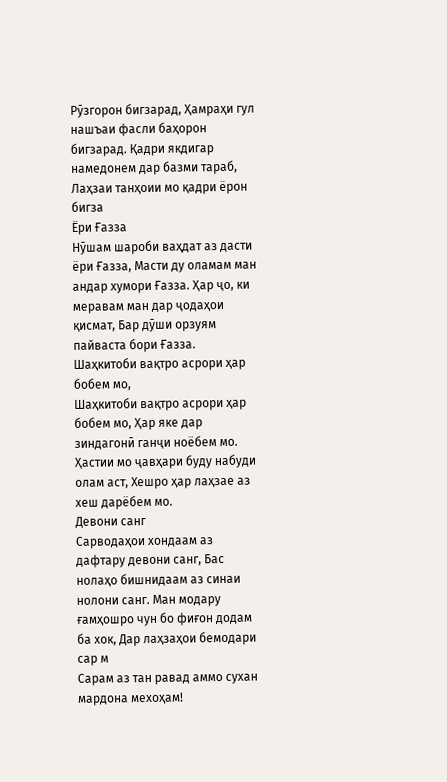Рӯзгорон бигзарад, Ҳамраҳи гул нашъаи фасли баҳорон бигзарад. Қадри якдигар намедонем дар базми тараб, Лаҳзаи танҳоии мо қадри ёрон бигза
Ёри Ғазза
Нӯшам шароби ваҳдат аз дасти ёри Ғазза, Масти ду оламам ман андар хумори Ғазза. Ҳар ҷо, ки меравам ман дар ҷодаҳои қисмат, Бар дӯши орзуям пайваста бори Ғазза.
Шаҳкитоби вақтро асрори ҳар бобем мо,
Шаҳкитоби вақтро асрори ҳар бобем мо, Ҳар яке дар зиндагонӣ ганҷи ноёбем мо. Ҳастии мо ҷавҳари буду набуди олам аст, Хешро ҳар лаҳзае аз хеш дарёбем мо.
Девони санг
Сарводаҳои хондаам аз дафтару девони санг, Бас нолаҳо бишнидаам аз синаи нолони санг. Ман модару ғамҳошро чун бо фиғон додам ба хок, Дар лаҳзаҳои бемодари сар м
Сарам аз тан равад аммо сухан мардона мехоҳам!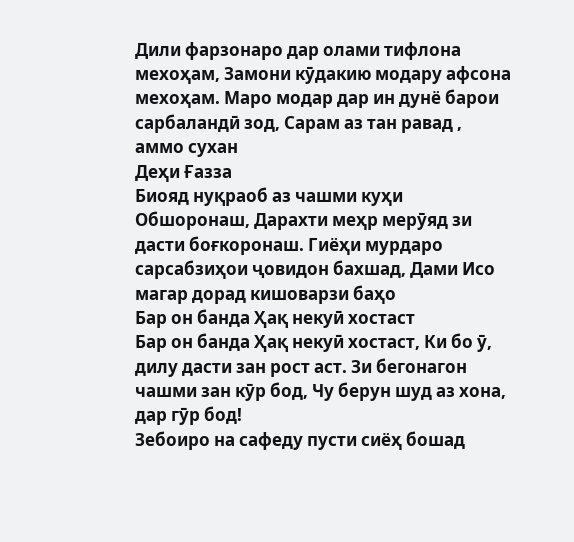Дили фарзонаро дар олами тифлона мехоҳам, Замони кӯдакию модару афсона мехоҳам. Маро модар дар ин дунё барои сарбаландӣ зод, Сарам аз тан равад , аммо сухан
Деҳи Ғазза
Биояд нуқраоб аз чашми куҳи Обшоронаш, Дарахти меҳр мерӯяд зи дасти боғкоронаш. Гиëҳи мурдаро сарсабзиҳои ҷовидон бахшад, Дами Исо магар дорад кишоварзи баҳо
Бар он банда Ҳақ некуӣ хостаст
Бар он банда Ҳақ некуӣ хостаст, Ки бо ӯ, дилу дасти зан рост аст. Зи бегонагон чашми зан кӯр бод, Чу берун шуд аз хона, дар гӯр бод!
Зебоиро на сафеду пусти сиёҳ бошад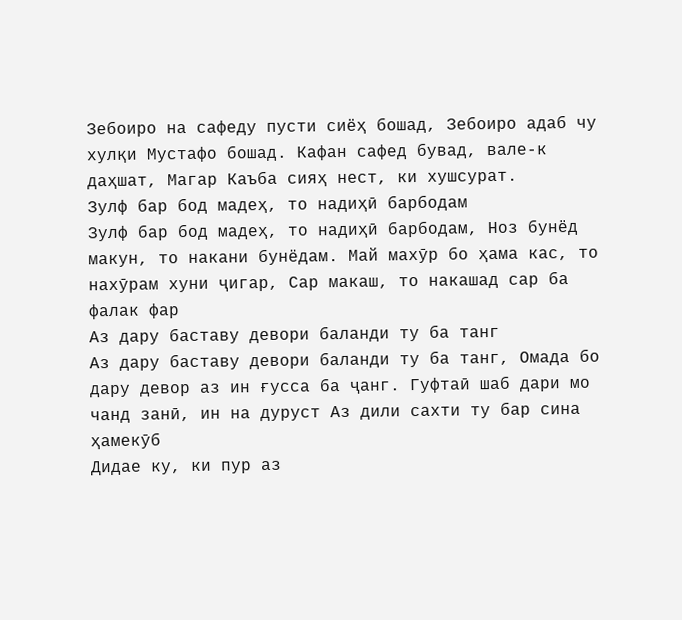Зебоиро на сафеду пусти сиёҳ бошад, Зебоиро адаб чу хулқи Мустафо бошад. Кафан сафед бувад, вале-к даҳшат, Магар Каъба сияҳ нест, ки хушсурат.
Зулф бар бод мадеҳ, то надиҳӣ барбодам
Зулф бар бод мадеҳ, то надиҳӣ барбодам, Ноз бунёд макун, то накани бунёдам. Май махӯр бо ҳама кас, то нахӯрам хуни ҷигар, Сар макаш, то накашад сар ба фалак фар
Аз дару баставу девори баланди ту ба танг
Аз дару баставу девори баланди ту ба танг, Омада бо дару девор аз ин ғусса ба ҷанг. Гуфтаӣ шаб дари мо чанд занӣ, ин на дуруст Аз дили сахти ту бар сина ҳамекӯб
Дидае ку, ки пур аз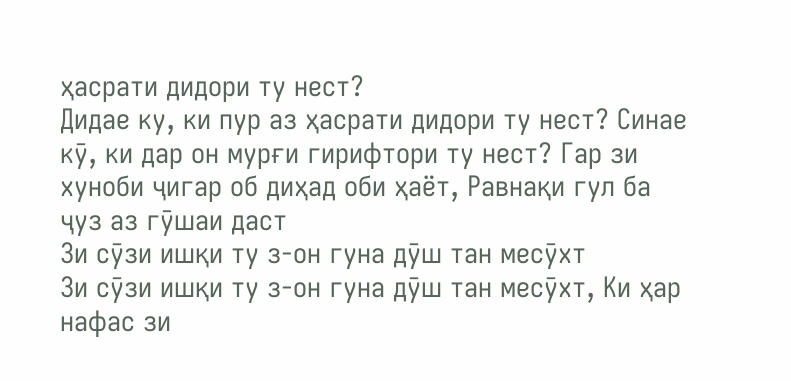ҳасрати дидори ту нест?
Дидае ку, ки пур аз ҳасрати дидори ту нест? Синае кӯ, ки дар он мурғи гирифтори ту нест? Гар зи хуноби ҷигар об диҳад оби ҳаёт, Равнақи гул ба ҷуз аз гӯшаи даст
Зи сӯзи ишқи ту з-он гуна дӯш тан месӯхт
Зи сӯзи ишқи ту з-он гуна дӯш тан месӯхт, Ки ҳар нафас зи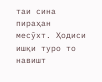таи сина пираҳан месӯхт. Ҳодиси ишқи туро то навишт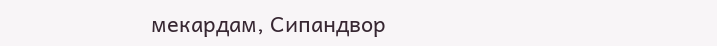мекардам, Сипандвор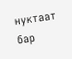нуктаат бар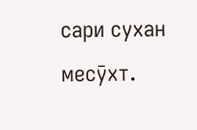сари сухан месӯхт.